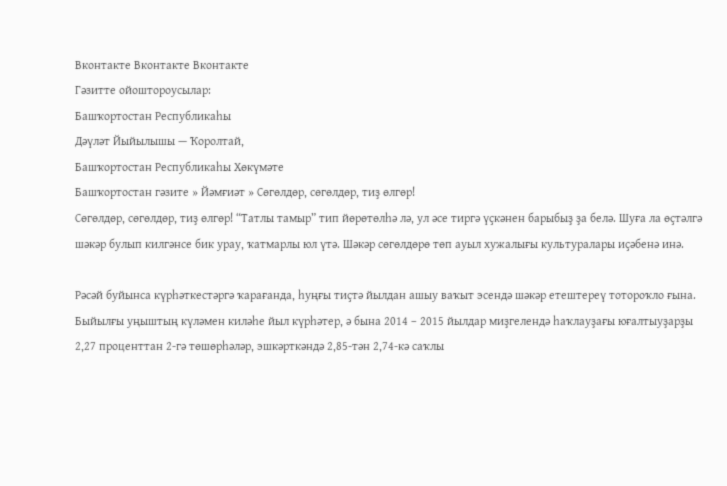Вконтакте Вконтакте Вконтакте
Гәзитте ойоштороусылар:
Башҡортостан Республикаһы
Дәүләт Йыйылышы — Ҡоролтай,
Башҡортостан Республикаһы Хөкүмәте
Башҡортостан гәзите » Йәмғиәт » Сөгөлдөр, сөгөлдөр, тиҙ өлгөр!
Сөгөлдөр, сөгөлдөр, тиҙ өлгөр! “Татлы тамыр” тип йөрөтөлһә лә, ул әсе тиргә үҫкәнен барыбыҙ ҙа белә. Шуға ла өҫтәлгә шәкәр булып килгәнсе бик урау, ҡатмарлы юл үтә. Шәкәр сөгөлдөрө төп ауыл хужалығы культуралары иҫәбенә инә.

Рәсәй буйынса күрһәткестәргә ҡарағанда, һуңғы тиҫтә йылдан ашыу ваҡыт эсендә шәкәр етештереү тотороҡло ғына. Быйылғы уңыштың күләмен киләһе йыл күрһәтер, ә бына 2014 – 2015 йылдар миҙгелендә һаҡлауҙағы юғалтыуҙарҙы 2,27 проценттан 2-гә төшөрһәләр, эшкәрткәндә 2,85-тән 2,74-кә саҡлы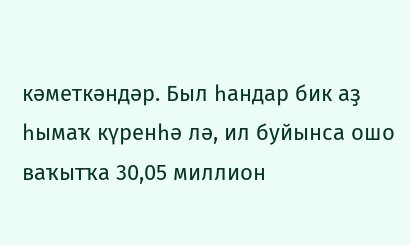кәметкәндәр. Был һандар бик аҙ һымаҡ күренһә лә, ил буйынса ошо ваҡытҡа 30,05 миллион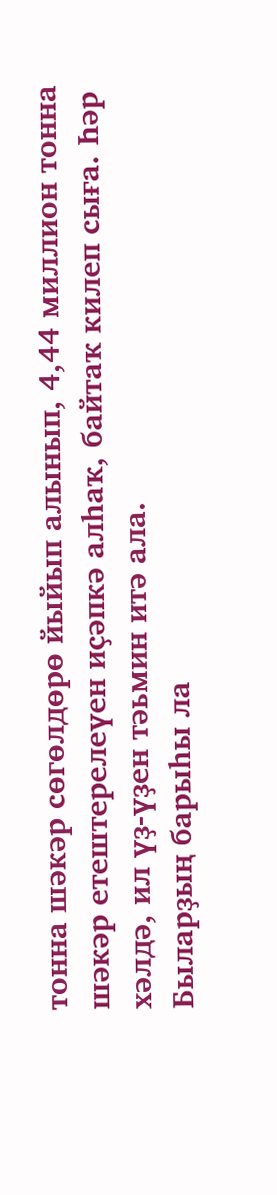тонна шәкәр сөгөлдөрө йыйып алынып, 4,44 миллион тонна шәкәр етештерелеүен иҫәпкә алһаҡ, байтаҡ килеп сыға. Һәр хәлдә, ил үҙ-үҙен тәьмин итә ала.
Быларҙың барыһы ла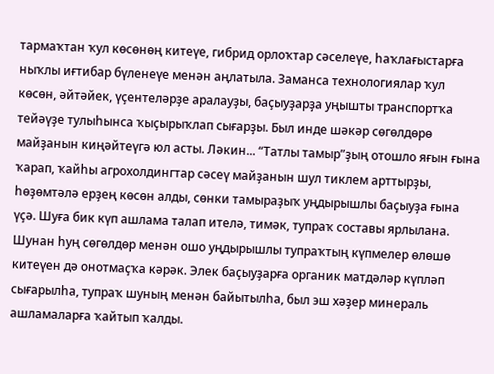тармаҡтан ҡул көсөнөң китеүе, гибрид орлоҡтар сәселеүе, һаҡлағыстарға ныҡлы иғтибар бүленеүе менән аңлатыла. Заманса технологиялар ҡул көсөн, әйтәйек, үҫентеләрҙе аралауҙы, баҫыуҙарҙа уңышты транспортҡа тейәүҙе тулыһынса ҡыҫырыҡлап сығарҙы. Был инде шәкәр сөгөлдөрө майҙанын киңәйтеүгә юл асты. Ләкин... “Татлы тамыр”ҙың отошло яғын ғына ҡарап, ҡайһы агрохолдингтар сәсеү майҙанын шул тиклем арттырҙы, һөҙөмтәлә ерҙең көсөн алды, сөнки тамыраҙыҡ уңдырышлы баҫыуҙа ғына үҫә. Шуға бик күп ашлама талап ителә, тимәк, тупраҡ составы ярлылана. Шунан һуң сөгөлдөр менән ошо уңдырышлы тупраҡтың күпмелер өлөшө китеүен дә онотмаҫҡа кәрәк. Элек баҫыуҙарға органик матдәләр күпләп сығарылһа, тупраҡ шуның менән байытылһа, был эш хәҙер минераль ашламаларға ҡайтып ҡалды.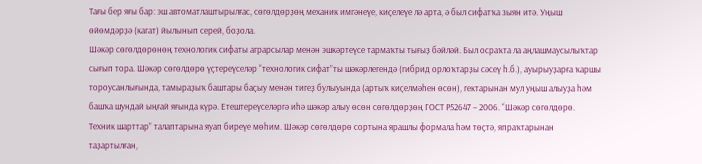Тағы бер яғы бар: эш автоматлаштырылғас, сөгөлдөрҙөң механик имгәнеүе, киҫелеүе лә арта, ә был сифатҡа зыян итә. Уңыш өйөмдәрҙә (кагат) йылынып серей, боҙола.
Шәкәр сөгөлдөрөнөң технологик сифаты аграрсылар менән эшкәртеүсе тармаҡты тығыҙ бәйләй. Был осраҡта ла аңлашмаусылыҡтар сығып тора. Шәкәр сөгөлдөрө үҫтереүселәр “технологик сифат”ты шәкәрлегендә (гибрид орлоҡтарҙы сәсеү һ.б.), ауырыуҙарға ҡаршы тороусанлығында, тамыраҙыҡ баштары баҫыу менән тигеҙ булыуында (артыҡ киҫелмәһен өсөн), гектарынан мул уңыш алыуҙа һәм башҡа шундай ыңғай яғында күрә. Етештереүселәргә иһә шәкәр алыу өсөн сөгөлдөрҙөң ГОСТ Р52647 – 2006. “Шәкәр сөгөлдөрө. Техник шарттар” талаптарына яуап биреүе мөһим. Шәкәр сөгөлдөрө сортына ярашлы формала һәм төҫтә, япраҡтарынан таҙартылған,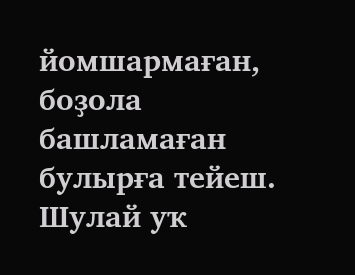йомшармаған, боҙола башламаған булырға тейеш. Шулай уҡ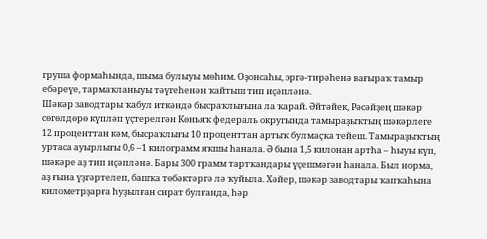груша формаһында, шыма булыуы мөһим. Оҙонсаһы, эргә-тирәһенә вағыраҡ тамыр ебәреүе, тармаҡланыуы тәүгеһенән ҡайтыш тип иҫәпләнә.
Шәкәр заводтары ҡабул иткәндә бысраҡлығына ла ҡарай. Әйтәйек, Рәсәйҙең шәкәр сөгөлдөрө күпләп үҫтерелгән Көньяҡ федераль округында тамыраҙыҡтың шәкәрлеге 12 проценттан кәм, бысраҡлығы 10 проценттан артыҡ булмаҫҡа тейеш. Тамыраҙыҡтың уртаса ауырлығы 0,6 –1 килограмм яҡшы һанала. Ә бына 1,5 килонан артһа – һыуы күп, шәкәре аҙ тип иҫәпләнә. Бары 300 грамм тартҡандары үҫешмәгән һанала. Был норма, аҙ ғына үҙгәртелеп, башҡа төбәктәргә лә ҡуйыла. Хәйер, шәкәр заводтары ҡапҡаһына километрҙарға һуҙылған сират булғанда, һәр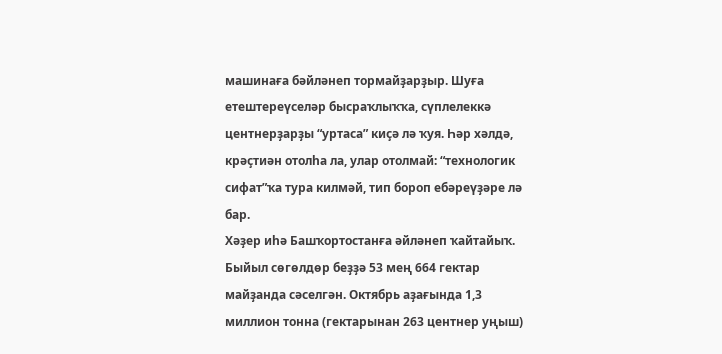машинаға бәйләнеп тормайҙарҙыр. Шуға етештереүселәр бысраҡлыҡҡа, сүплелеккә центнерҙарҙы “уртаса” киҫә лә ҡуя. Һәр хәлдә, крәҫтиән отолһа ла, улар отолмай: “технологик сифат”ҡа тура килмәй, тип бороп ебәреүҙәре лә бар.
Хәҙер иһә Башҡортостанға әйләнеп ҡайтайыҡ. Быйыл сөгөлдөр беҙҙә 53 мең 664 гектар майҙанда сәселгән. Октябрь аҙағында 1,3 миллион тонна (гектарынан 263 центнер уңыш)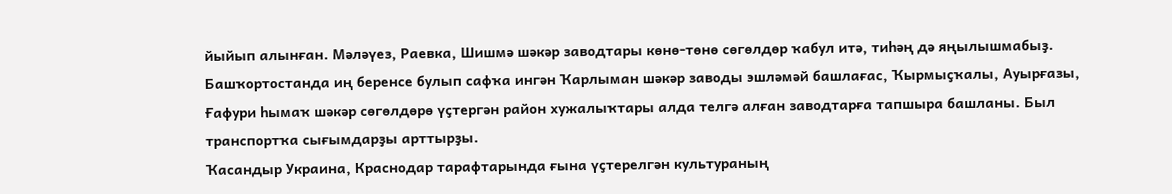йыйып алынған. Мәләүез, Раевка, Шишмә шәкәр заводтары көнө-төнө сөгөлдөр ҡабул итә, тиһәң дә яңылышмабыҙ. Башҡортостанда иң беренсе булып сафҡа ингән Ҡарлыман шәкәр заводы эшләмәй башлағас, Ҡырмыҫҡалы, Ауырғазы, Ғафури һымаҡ шәкәр сөгөлдөрө үҫтергән район хужалыҡтары алда телгә алған заводтарға тапшыра башланы. Был транспортҡа сығымдарҙы арттырҙы.
Ҡасандыр Украина, Краснодар тарафтарында ғына үҫтерелгән культураның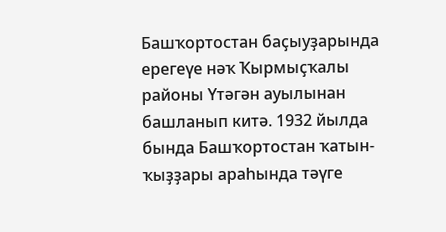Башҡортостан баҫыуҙарында ерегеүе нәҡ Ҡырмыҫҡалы районы Үтәгән ауылынан башланып китә. 1932 йылда бында Башҡортостан ҡатын-ҡыҙҙары араһында тәүге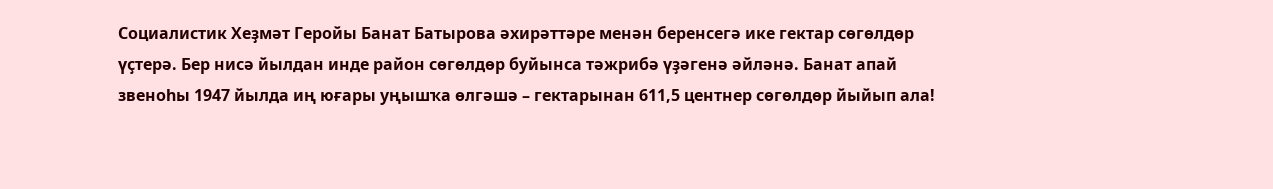Социалистик Хеҙмәт Геройы Банат Батырова әхирәттәре менән беренсегә ике гектар сөгөлдөр үҫтерә. Бер нисә йылдан инде район сөгөлдөр буйынса тәжрибә үҙәгенә әйләнә. Банат апай звеноһы 1947 йылда иң юғары уңышҡа өлгәшә – гектарынан 611,5 центнер сөгөлдөр йыйып ала!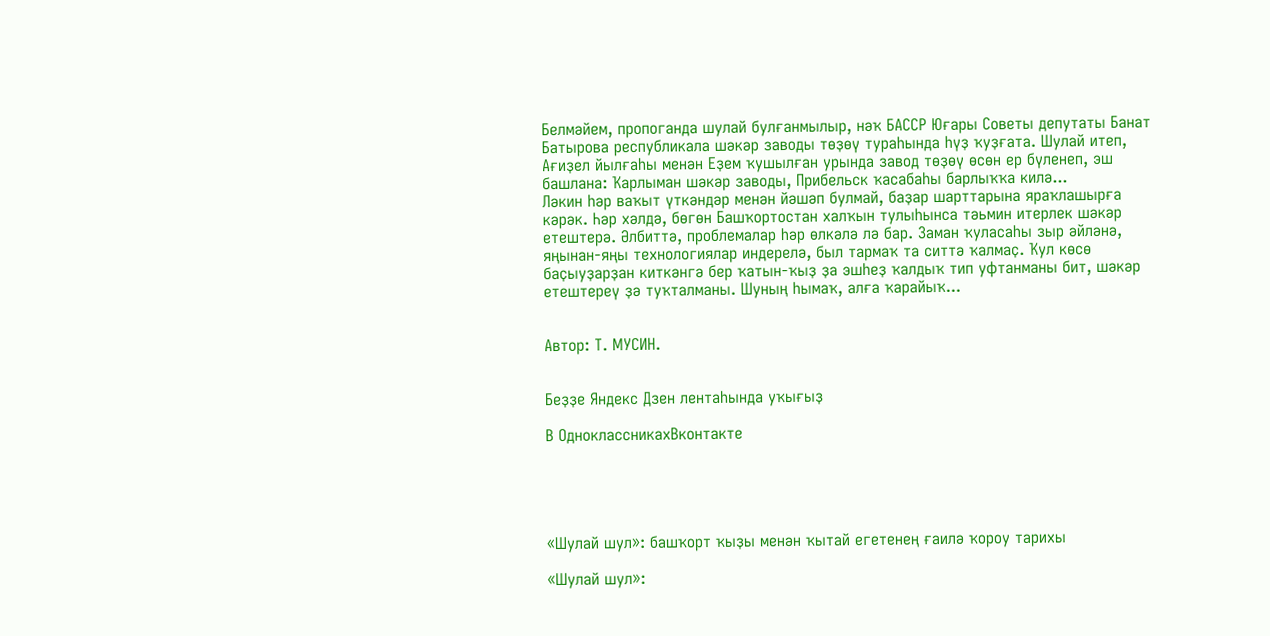Белмәйем, пропоганда шулай булғанмылыр, нәҡ БАССР Юғары Советы депутаты Банат Батырова республикала шәкәр заводы төҙөү тураһында һүҙ ҡуҙғата. Шулай итеп, Ағиҙел йылғаһы менән Еҙем ҡушылған урында завод төҙөү өсөн ер бүленеп, эш башлана: Ҡарлыман шәкәр заводы, Прибельск ҡасабаһы барлыҡҡа килә...
Ләкин һәр ваҡыт үткәндәр менән йәшәп булмай, баҙар шарттарына яраҡлашырға кәрәк. Һәр хәлдә, бөгөн Башҡортостан халҡын тулыһынса тәьмин итерлек шәкәр етештерә. Әлбиттә, проблемалар һәр өлкәлә лә бар. Заман ҡуласаһы зыр әйләнә, яңынан-яңы технологиялар индерелә, был тармаҡ та ситтә ҡалмаҫ. Ҡул көсө баҫыуҙарҙан киткәнгә бер ҡатын-ҡыҙ ҙа эшһеҙ ҡалдыҡ тип уфтанманы бит, шәкәр етештереү ҙә туҡталманы. Шуның һымаҡ, алға ҡарайыҡ...


Автор: Т. МУСИН.


Беҙҙе Яндекс Дзен лентаһында уҡығыҙ

В ОдноклассникахВконтакте





«Шулай шул»: башҡорт ҡыҙы менән ҡытай егетенең ғаилә ҡороу тарихы

«Шулай шул»: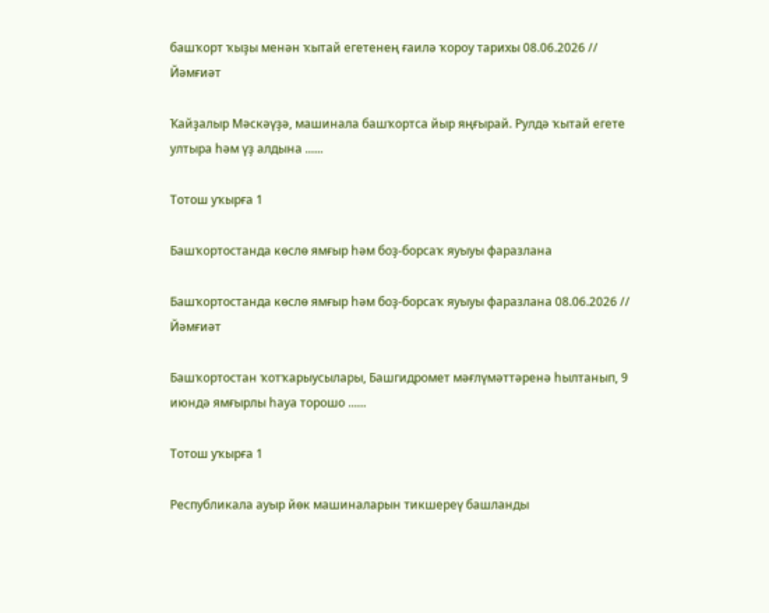башҡорт ҡыҙы менән ҡытай егетенең ғаилә ҡороу тарихы 08.06.2026 // Йәмғиәт

Ҡайҙалыр Мәскәүҙә, машинала башҡортса йыр яңғырай. Рулдә ҡытай егете ултыра һәм үҙ алдына ......

Тотош уҡырға 1

Башҡортостанда көслө ямғыр һәм боҙ-борсаҡ яуыуы фаразлана

Башҡортостанда көслө ямғыр һәм боҙ-борсаҡ яуыуы фаразлана 08.06.2026 // Йәмғиәт

Башҡортостан ҡотҡарыусылары, Башгидромет мәғлүмәттәренә һылтанып, 9 июндә ямғырлы һауа торошо ......

Тотош уҡырға 1

Республикала ауыр йөк машиналарын тикшереү башланды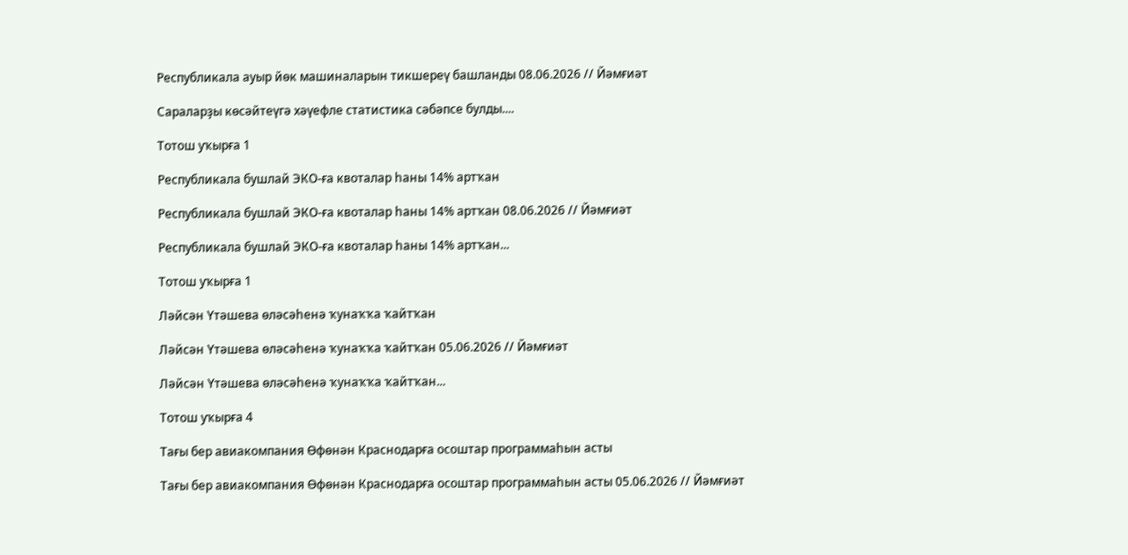Республикала ауыр йөк машиналарын тикшереү башланды 08.06.2026 // Йәмғиәт

Сараларҙы көсәйтеүгә хәүефле статистика сәбәпсе булды....

Тотош уҡырға 1

Республикала бушлай ЭКО-ға квоталар һаны 14% артҡан

Республикала бушлай ЭКО-ға квоталар һаны 14% артҡан 08.06.2026 // Йәмғиәт

Республикала бушлай ЭКО-ға квоталар һаны 14% артҡан...

Тотош уҡырға 1

Ләйсән Үтәшева өләсәһенә ҡунаҡҡа ҡайтҡан

Ләйсән Үтәшева өләсәһенә ҡунаҡҡа ҡайтҡан 05.06.2026 // Йәмғиәт

Ләйсән Үтәшева өләсәһенә ҡунаҡҡа ҡайтҡан...

Тотош уҡырға 4

Тағы бер авиакомпания Өфөнән Краснодарға осоштар программаһын асты

Тағы бер авиакомпания Өфөнән Краснодарға осоштар программаһын асты 05.06.2026 // Йәмғиәт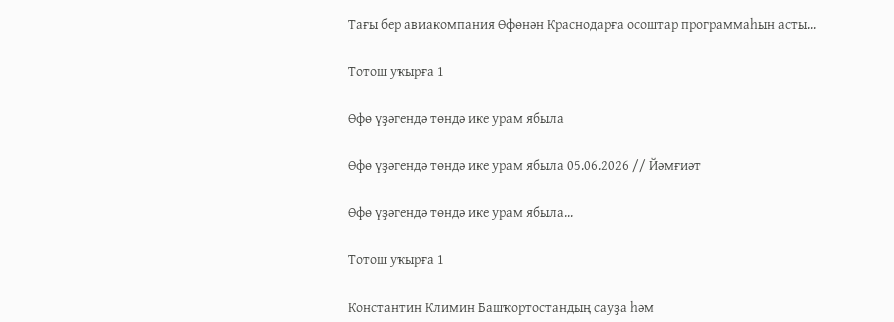Тағы бер авиакомпания Өфөнән Краснодарға осоштар программаһын асты...

Тотош уҡырға 1

Өфө үҙәгендә төндә ике урам ябыла

Өфө үҙәгендә төндә ике урам ябыла 05.06.2026 // Йәмғиәт

Өфө үҙәгендә төндә ике урам ябыла...

Тотош уҡырға 1

Константин Климин Башҡортостандың сауҙа һәм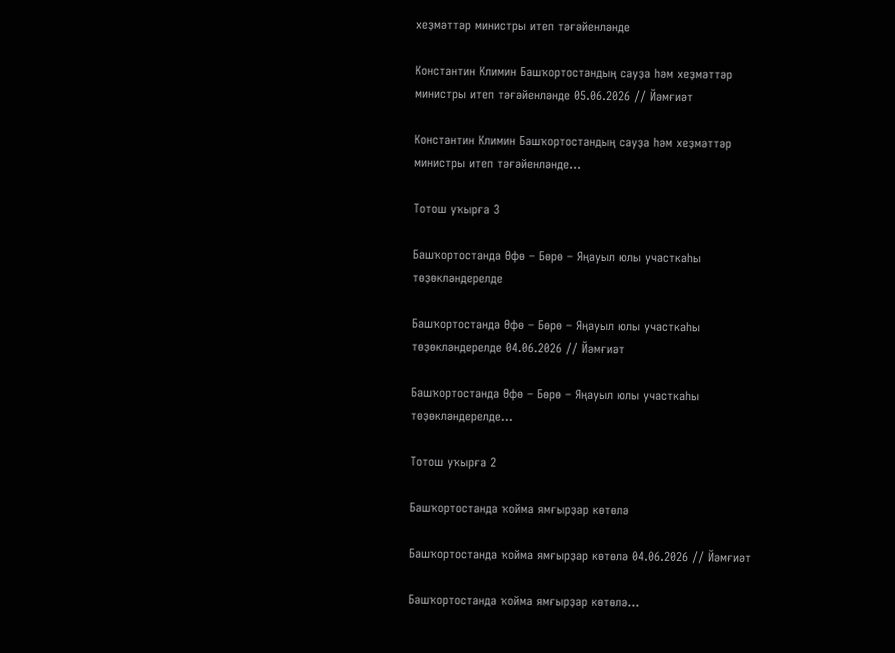хеҙмәттәр министры итеп тәғәйенләнде

Константин Климин Башҡортостандың сауҙа һәм хеҙмәттәр министры итеп тәғәйенләнде 05.06.2026 // Йәмғиәт

Константин Климин Башҡортостандың сауҙа һәм хеҙмәттәр министры итеп тәғәйенләнде...

Тотош уҡырға 3

Башҡортостанда Өфө – Бөрө – Яңауыл юлы участкаһы төҙөкләндерелде

Башҡортостанда Өфө – Бөрө – Яңауыл юлы участкаһы төҙөкләндерелде 04.06.2026 // Йәмғиәт

Башҡортостанда Өфө – Бөрө – Яңауыл юлы участкаһы төҙөкләндерелде...

Тотош уҡырға 2

Башҡортостанда ҡойма ямғырҙар көтөлә

Башҡортостанда ҡойма ямғырҙар көтөлә 04.06.2026 // Йәмғиәт

Башҡортостанда ҡойма ямғырҙар көтөлә...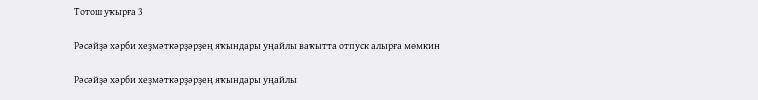Тотош уҡырға 3

Рәсәйҙә хәрби хеҙмәткәрҙәрҙең яҡындары уңайлы ваҡытта отпуск алырға мөмкин

Рәсәйҙә хәрби хеҙмәткәрҙәрҙең яҡындары уңайлы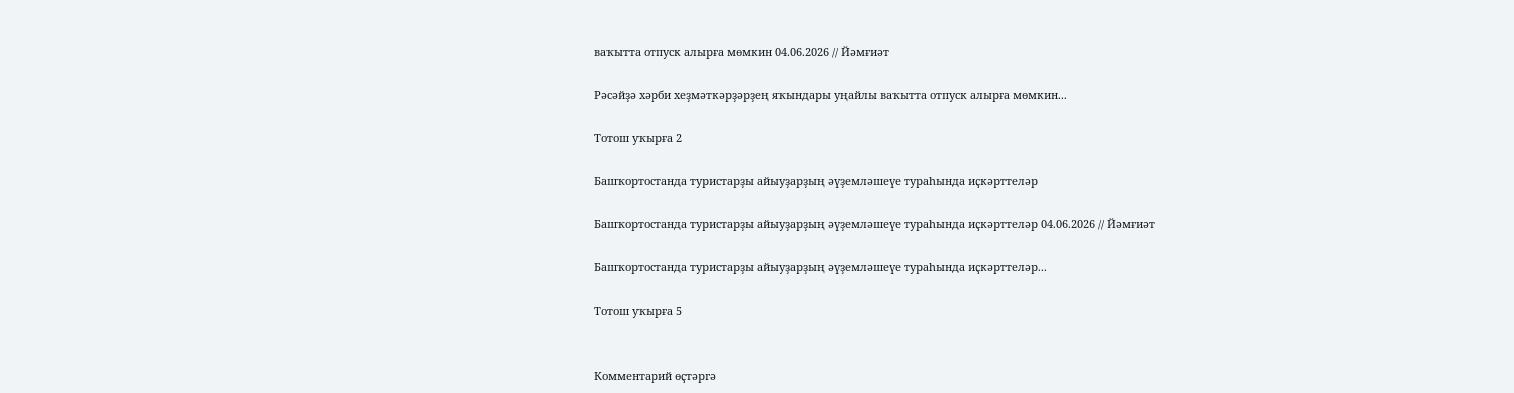ваҡытта отпуск алырға мөмкин 04.06.2026 // Йәмғиәт

Рәсәйҙә хәрби хеҙмәткәрҙәрҙең яҡындары уңайлы ваҡытта отпуск алырға мөмкин...

Тотош уҡырға 2

Башҡортостанда туристарҙы айыуҙарҙың әүҙемләшеүе тураһында иҫкәрттеләр

Башҡортостанда туристарҙы айыуҙарҙың әүҙемләшеүе тураһында иҫкәрттеләр 04.06.2026 // Йәмғиәт

Башҡортостанда туристарҙы айыуҙарҙың әүҙемләшеүе тураһында иҫкәрттеләр...

Тотош уҡырға 5


Комментарий өҫтәргә